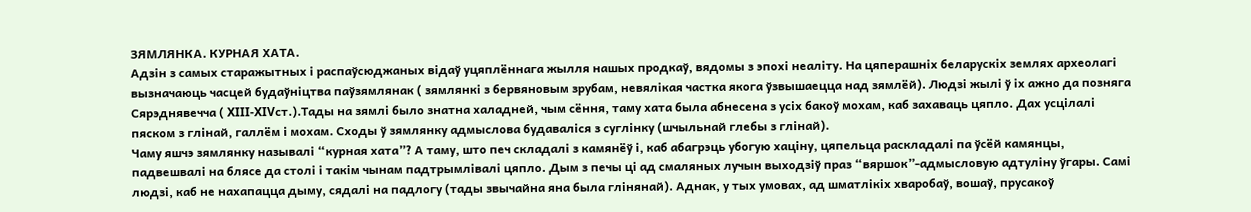ЗЯМЛЯНКА. КУРНАЯ ХАТА.
Адзін з самых старажытных і распаўсюджаных відаў уцяплённага жылля нашых продкаў, вядомы з эпохі неаліту. На цяперашніх беларускіх землях археолагі вызначаюць часцей будаўніцтва паўзямлянак ( зямлянкі з бервяновым зрубам, невялікая частка якога ўзвышаецца над зямлёй). Людзі жылі ў іх ажно да позняга Сярэднявечча ( XIII-XIVст.).Тады на зямлі было знатна халадней, чым сёння, таму хата была абнесена з усіх бакоў мохам, каб захаваць цяпло. Дах усцілалі пяском з глінай, галлём і мохам. Сходы ў зямлянку адмыслова будаваліся з суглінку (шчыльнай глебы з глінай).
Чаму яшчэ зямлянку называлі “курная хата”? А таму, што печ складалі з камянёў і, каб абагрэць убогую хаціну, цяпельца раскладалі па ўсёй камянцы, падвешвалі на блясе да столі і такім чынам падтрымлівалі цяпло. Дым з печы ці ад смаляных лучын выходзіў праз “вяршок”-адмысловую адтуліну ўгары. Самі людзі, каб не нахапацца дыму, сядалі на падлогу (тады звычайна яна была глінянай). Аднак, у тых умовах, ад шматлікіх хваробаў, вошаў, прусакоў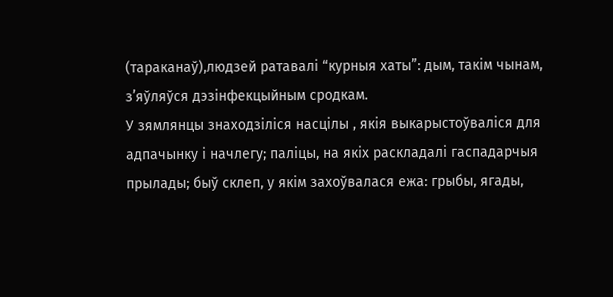(тараканаў),людзей ратавалі “курныя хаты”: дым, такім чынам, з’яўляўся дэзінфекцыйным сродкам.
У зямлянцы знаходзіліся насцілы , якія выкарыстоўваліся для адпачынку і начлегу; паліцы, на якіх раскладалі гаспадарчыя прылады; быў склеп, у якім захоўвалася ежа: грыбы, ягады,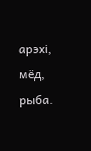арэхі, мёд, рыба.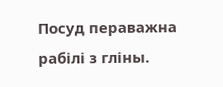Посуд пераважна рабілі з гліны.